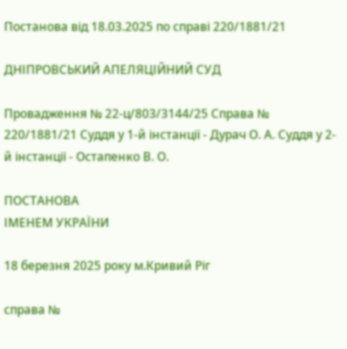Постанова від 18.03.2025 по справі 220/1881/21

ДНІПРОВСЬКИЙ АПЕЛЯЦІЙНИЙ СУД

Провадження № 22-ц/803/3144/25 Справа № 220/1881/21 Суддя у 1-й інстанції - Дурач О. А. Суддя у 2-й інстанції - Остапенко В. О.

ПОСТАНОВА
ІМЕНЕМ УКРАЇНИ

18 березня 2025 року м.Кривий Ріг

справа №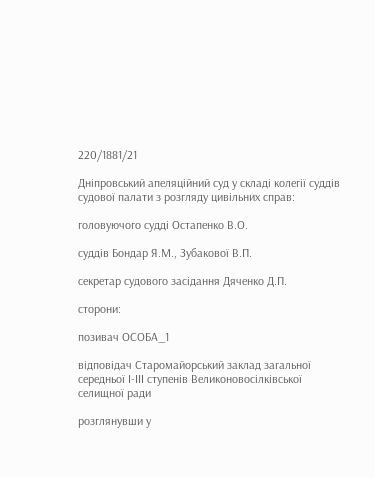220/1881/21

Дніпровський апеляційний суд у складі колегії суддів судової палати з розгляду цивільних справ:

головуючого судді Остапенко В.О.

суддів Бондар Я.М., Зубакової В.П.

секретар судового засідання Дяченко Д.П.

сторони:

позивач ОСОБА_1

відповідач Старомайорський заклад загальної середньої І-ІІІ ступенів Великоновосілківської селищної ради

розглянувши у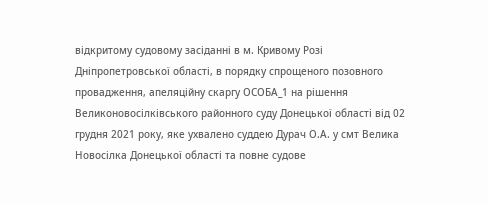відкритому судовому засіданні в м. Кривому Розі Дніпропетровської області, в порядку спрощеного позовного провадження, апеляційну скаргу ОСОБА_1 на рішення Великоновосілківського районного суду Донецької області від 02 грудня 2021 року, яке ухвалено суддею Дурач О.А. у смт Велика Новосілка Донецької області та повне судове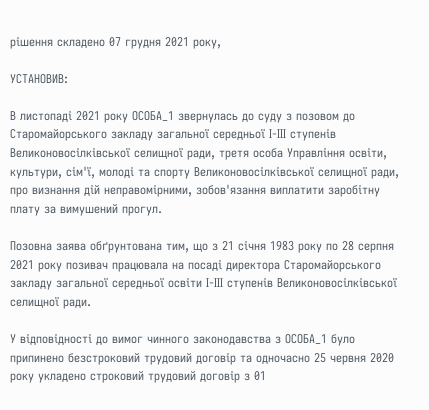рішення складено 07 грудня 2021 року,

УСТАНОВИВ:

В листопаді 2021 року ОСОБА_1 звернулась до суду з позовом до Старомайорського закладу загальної середньої І-ІІІ ступенів Великоновосілківської селищної ради, третя особа Управління освіти, культури, сім'ї, молоді та спорту Великоновосілківської селищної ради, про визнання дій неправомірними, зобов'язання виплатити заробітну плату за вимушений прогул.

Позовна заява обґрунтована тим, що з 21 січня 1983 року по 28 серпня 2021 року позивач працювала на посаді директора Старомайорського закладу загальної середньої освіти І-ІІІ ступенів Великоновосілківської селищної ради.

У відповідності до вимог чинного законодавства з ОСОБА_1 було припинено безстроковий трудовий договір та одночасно 25 червня 2020 року укладено строковий трудовий договір з 01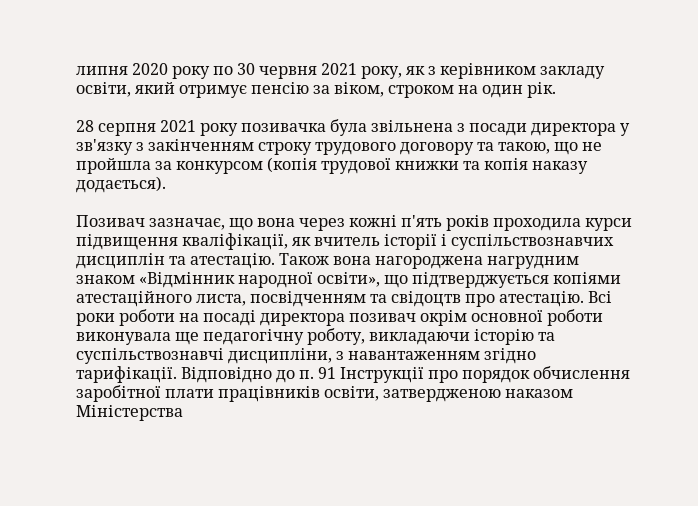липня 2020 року по 30 червня 2021 року, як з керівником закладу освіти, який отримує пенсію за віком, строком на один рік.

28 серпня 2021 року позивачка була звільнена з посади директора у зв'язку з закінченням строку трудового договору та такою, що не пройшла за конкурсом (копія трудової книжки та копія наказу додається).

Позивач зазначає, що вона через кожні п'ять років проходила курси підвищення кваліфікації, як вчитель історії і суспільствознавчих дисциплін та атестацію. Також вона нагороджена нагрудним знаком «Відмінник народної освіти», що підтверджується копіями атестаційного листа, посвідченням та свідоцтв про атестацію. Всі роки роботи на посаді директора позивач окрім основної роботи виконувала ще педагогічну роботу, викладаючи історію та суспільствознавчі дисципліни, з навантаженням згідно тарифікації. Відповідно до п. 91 Інструкції про порядок обчислення заробітної плати працівників освіти, затвердженою наказом Міністерства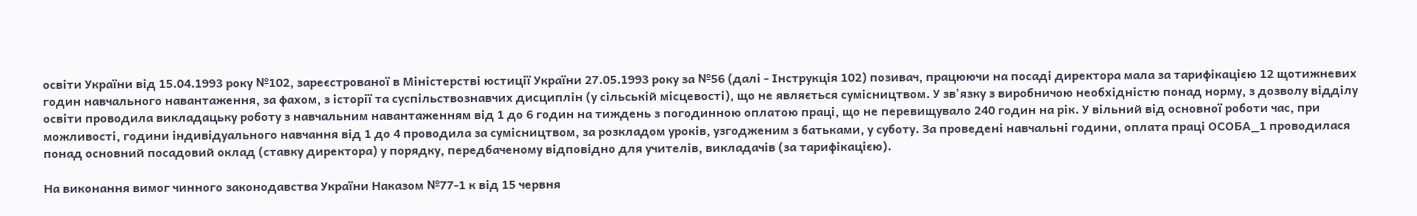освіти України від 15.04.1993 року №102, зареєстрованої в Міністерстві юстиції України 27.05.1993 року за №56 (далі - Інструкція 102) позивач, працюючи на посаді директора мала за тарифікацією 12 щотижневих годин навчального навантаження, за фахом, з історії та суспільствознавчих дисциплін (у сільській місцевості), що не являється сумісництвом. У зв'язку з виробничою необхідністю понад норму, з дозволу відділу освіти проводила викладацьку роботу з навчальним навантаженням від 1 до 6 годин на тиждень з погодинною оплатою праці, що не перевищувало 240 годин на рік. У вільний від основної роботи час, при можливості, години індивідуального навчання від 1 до 4 проводила за сумісництвом, за розкладом уроків, узгодженим з батьками, у суботу. За проведені навчальні години, оплата праці ОСОБА_1 проводилася понад основний посадовий оклад (ставку директора) у порядку, передбаченому відповідно для учителів, викладачів (за тарифікацією).

На виконання вимог чинного законодавства України Наказом №77-1 к від 15 червня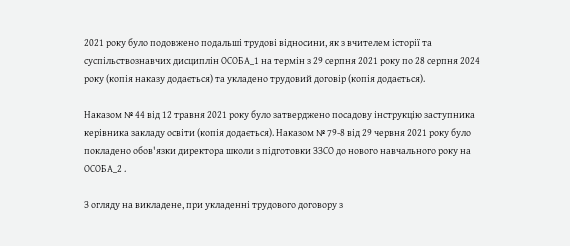2021 року було подовжено подальші трудові відносини, як з вчителем історії та суспільствознавчих дисциплін ОСОБА_1 на термін з 29 серпня 2021 року по 28 серпня 2024 року (копія наказу додається) та укладено трудовий договір (копія додається).

Наказом № 44 від 12 травня 2021 року було затверджено посадову інструкцію заступника керівника закладу освіти (копія додається). Наказом № 79-8 від 29 червня 2021 року було покладено обов'язки директора школи з підготовки ЗЗСО до нового навчального року на ОСОБА_2 .

З огляду на викладене, при укладенні трудового договору з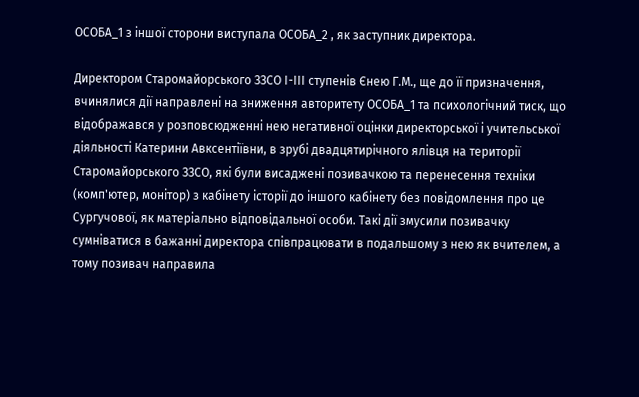ОСОБА_1 з іншої сторони виступала ОСОБА_2 , як заступник директора.

Директором Старомайорського ЗЗСО І-ІІІ ступенів Єнею Г.М., ще до її призначення, вчинялися дії направлені на зниження авторитету ОСОБА_1 та психологічний тиск, що відображався у розповсюдженні нею негативної оцінки директорської і учительської діяльності Катерини Авксентіївни, в зрубі двадцятирічного ялівця на території Старомайорського ЗЗСО, які були висаджені позивачкою та перенесення техніки (комп'ютер, монітор) з кабінету історії до іншого кабінету без повідомлення про це Сургучової, як матеріально відповідальної особи. Такі дії змусили позивачку сумніватися в бажанні директора співпрацювати в подальшому з нею як вчителем, а тому позивач направила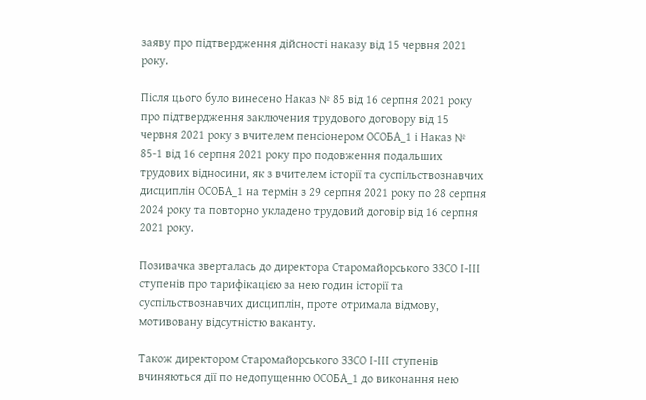заяву про підтвердження дійсності наказу від 15 червня 2021 року.

Після цього було винесено Наказ № 85 від 16 серпня 2021 року про підтвердження заключения трудового договору від 15 червня 2021 року з вчителем пенсіонером ОСОБА_1 і Наказ № 85-1 від 16 серпня 2021 року про подовження подальших трудових відносини, як з вчителем історії та суспільствознавчих дисциплін ОСОБА_1 на термін з 29 серпня 2021 року по 28 серпня 2024 року та повторно укладено трудовий договір від 16 серпня 2021 року.

Позивачка зверталась до директора Старомайорського ЗЗСО І-ІІІ ступенів про тарифікацією за нею годин історії та суспільствознавчих дисциплін, проте отримала відмову, мотивовану відсутністю ваканту.

Також директором Старомайорського ЗЗСО І-ІІІ ступенів вчиняються дії по недопущенню ОСОБА_1 до виконання нею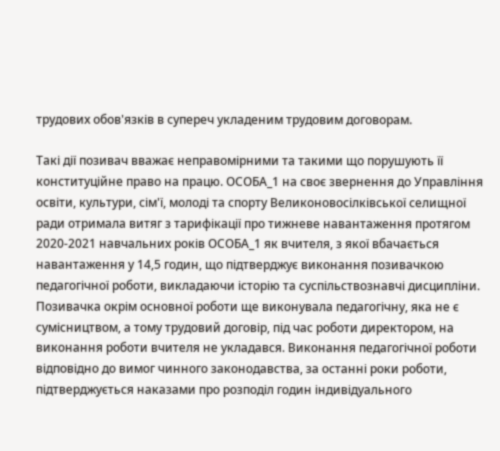трудових обов'язків в супереч укладеним трудовим договорам.

Такі дії позивач вважає неправомірними та такими що порушують її конституційне право на працю. ОСОБА_1 на своє звернення до Управління освіти, культури, сім'ї, молоді та спорту Великоновосілківської селищної ради отримала витяг з тарифікації про тижневе навантаження протягом 2020-2021 навчальних років ОСОБА_1 як вчителя, з якої вбачається навантаження у 14,5 годин, що підтверджує виконання позивачкою педагогічної роботи, викладаючи історію та суспільствознавчі дисципліни. Позивачка окрім основної роботи ще виконувала педагогічну, яка не є сумісництвом, а тому трудовий договір, під час роботи директором, на виконання роботи вчителя не укладався. Виконання педагогічної роботи відповідно до вимог чинного законодавства, за останні роки роботи, підтверджується наказами про розподіл годин індивідуального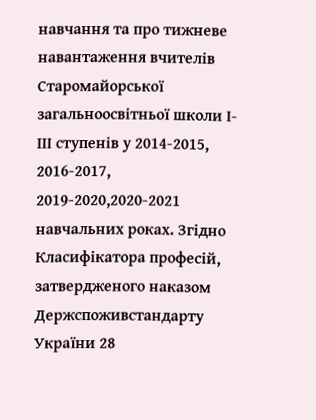навчання та про тижневе навантаження вчителів Старомайорської загальноосвітньої школи І-ІІІ ступенів у 2014-2015, 2016-2017, 2019-2020,2020-2021 навчальних роках. Згідно Класифікатора професій, затвердженого наказом Держспоживстандарту України 28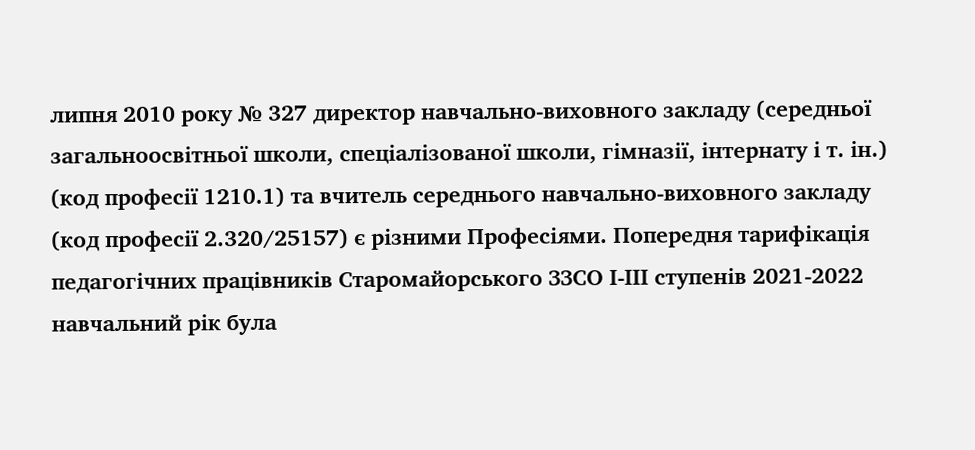липня 2010 року № 327 директор навчально-виховного закладу (середньої загальноосвітньої школи, спеціалізованої школи, гімназії, інтернату і т. ін.) (код професії 1210.1) та вчитель середнього навчально-виховного закладу (код професії 2.320/25157) є різними Професіями. Попередня тарифікація педагогічних працівників Старомайорського ЗЗСО І-ІІІ ступенів 2021-2022 навчальний рік була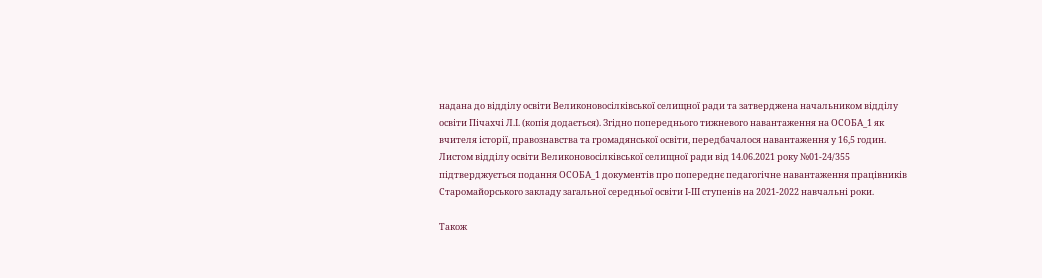надана до відділу освіти Великоновосілківської селищної ради та затверджена начальником відділу освіти Пічахчі Л.І. (копія додається). Згідно попереднього тижневого навантаження на ОСОБА_1 як вчителя історії, правознавства та громадянської освіти, передбачалося навантаження у 16,5 годин. Листом відділу освіти Великоновосілківської селищної ради від 14.06.2021 року №01-24/355 підтверджується подання ОСОБА_1 документів про попереднє педагогічне навантаження працівників Старомайорського закладу загальної середньої освіти І-ІІІ ступенів на 2021-2022 навчальні роки.

Також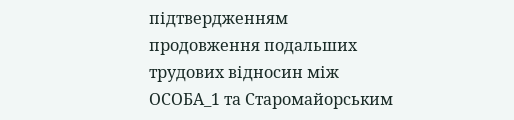підтвердженням продовження подальших трудових відносин між ОСОБА_1 та Старомайорським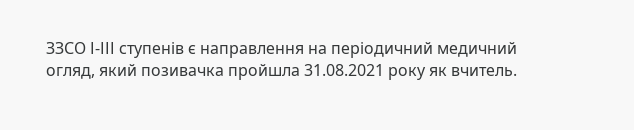ЗЗСО І-ІІІ ступенів є направлення на періодичний медичний огляд, який позивачка пройшла 31.08.2021 року як вчитель.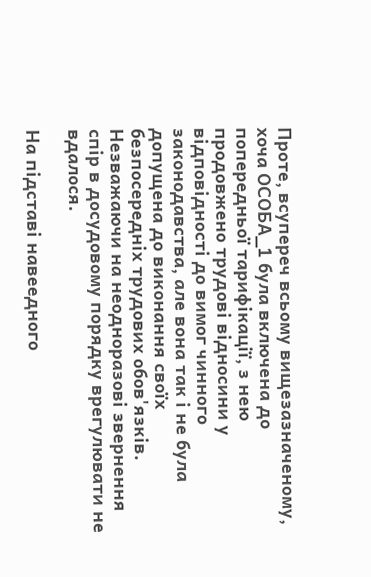Проте, всупереч всьому вищезазначеному, хоча ОСОБА_1 була включена до попередньої тарифікації, з нею продовжено трудові відносини у відповідності до вимог чинного законодавства, але вона так і не була допущена до виконання своїх безпосередніх трудових обов'язків. Незважаючи на неодноразові звернення спір в досудовому порядку врегулювати не вдалося.

На підставі навеедного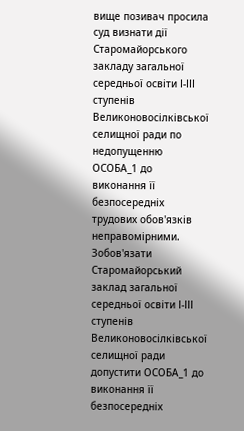вище позивач просила суд визнати дії Старомайорського закладу загальної середньої освіти І-ІІІ ступенів Великоновосілківської селищної ради по недопущенню ОСОБА_1 до виконання її безпосередніх трудових обов'язків неправомірними. Зобов'язати Старомайорський заклад загальної середньої освіти І-ІІІ ступенів Великоновосілківської селищної ради допустити ОСОБА_1 до виконання її безпосередніх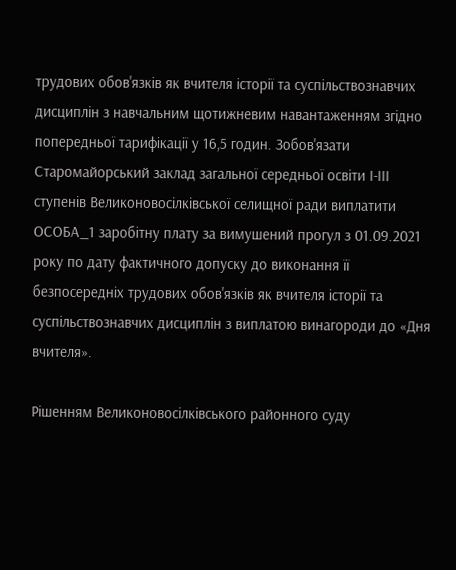трудових обов'язків як вчителя історії та суспільствознавчих дисциплін з навчальним щотижневим навантаженням згідно попередньої тарифікації у 16,5 годин. Зобов'язати Старомайорський заклад загальної середньої освіти І-ІІІ ступенів Великоновосілківської селищної ради виплатити ОСОБА_1 заробітну плату за вимушений прогул з 01.09.2021 року по дату фактичного допуску до виконання її безпосередніх трудових обов'язків як вчителя історії та суспільствознавчих дисциплін з виплатою винагороди до «Дня вчителя».

Рішенням Великоновосілківського районного суду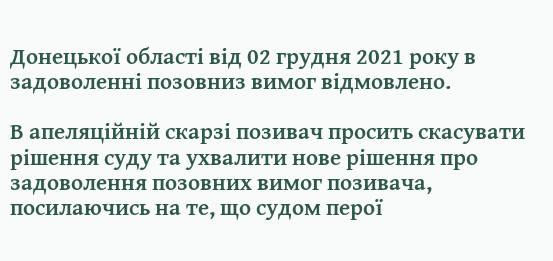Донецької області від 02 грудня 2021 року в задоволенні позовниз вимог відмовлено.

В апеляційній скарзі позивач просить скасувати рішення суду та ухвалити нове рішення про задоволення позовних вимог позивача, посилаючись на те, що судом перої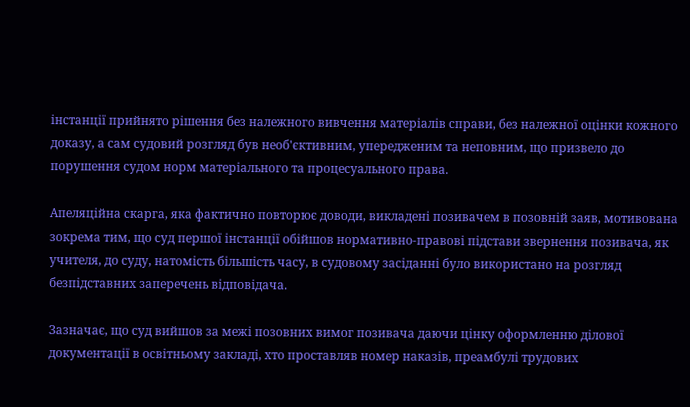інстанції прийнято рішення без належного вивчення матеріалів справи, без належної оцінки кожного доказу, а сам судовий розгляд був необ'єктивним, упередженим та неповним, що призвело до порушення судом норм матеріального та процесуального права.

Апеляційна скарга, яка фактично повторює доводи, викладені позивачем в позовній заяв, мотивована зокрема тим, що суд першої інстанції обійшов нормативно-правові підстави звернення позивача, як учителя, до суду, натомість більшість часу, в судовому засіданні було використано на розгляд безпідставних заперечень відповідача.

Зазначає, що суд вийшов за межі позовних вимог позивача даючи цінку оформленню ділової документації в освітньому закладі, хто проставляв номер наказів, преамбулі трудових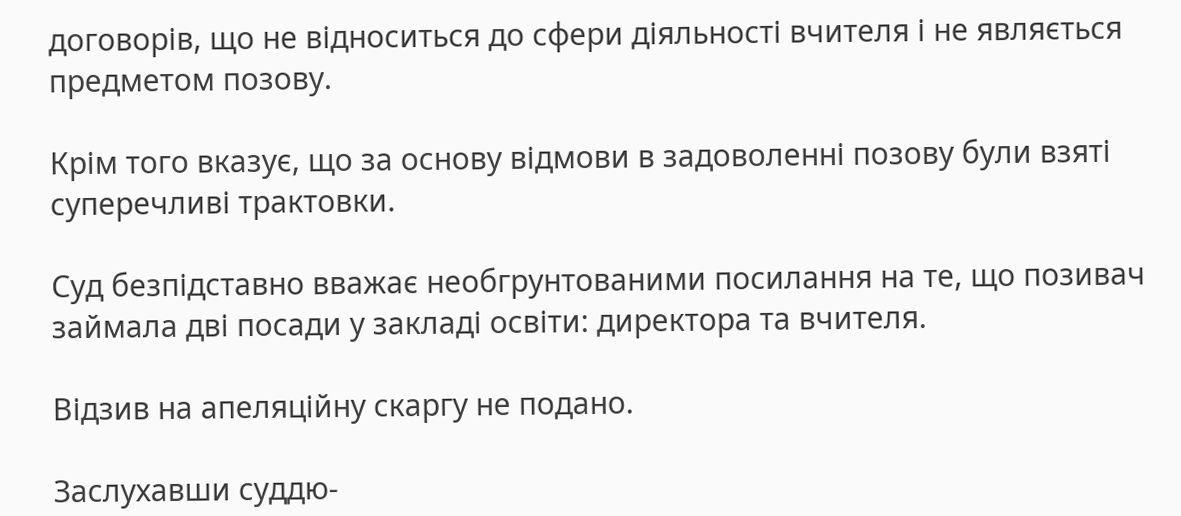договорів, що не відноситься до сфери діяльності вчителя і не являється предметом позову.

Крім того вказує, що за основу відмови в задоволенні позову були взяті суперечливі трактовки.

Суд безпідставно вважає необгрунтованими посилання на те, що позивач займала дві посади у закладі освіти: директора та вчителя.

Відзив на апеляційну скаргу не подано.

Заслухавши суддю-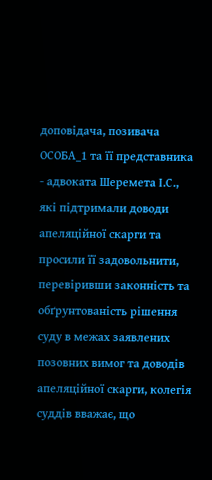доповідача, позивача ОСОБА_1 та її представника - адвоката Шеремета І.С., які підтримали доводи апеляційної скарги та просили її задовольнити, перевіривши законність та обґрунтованість рішення суду в межах заявлених позовних вимог та доводів апеляційної скарги, колегія суддів вважає, що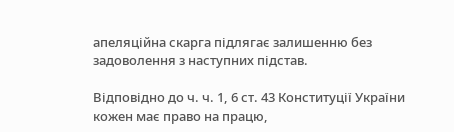апеляційна скарга підлягає залишенню без задоволення з наступних підстав.

Відповідно до ч. ч. 1, 6 ст. 43 Конституції України кожен має право на працю,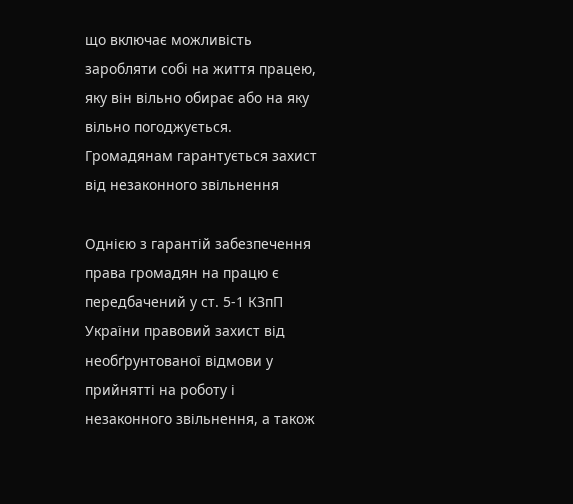що включає можливість заробляти собі на життя працею, яку він вільно обирає або на яку вільно погоджується. Громадянам гарантується захист від незаконного звільнення

Однією з гарантій забезпечення права громадян на працю є передбачений у ст. 5-1 КЗпП України правовий захист від необґрунтованої відмови у прийнятті на роботу і незаконного звільнення, а також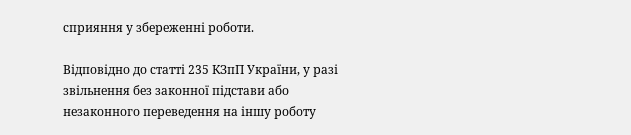сприяння у збереженні роботи.

Відповідно до статті 235 КЗпП України, у разі звільнення без законної підстави або незаконного переведення на іншу роботу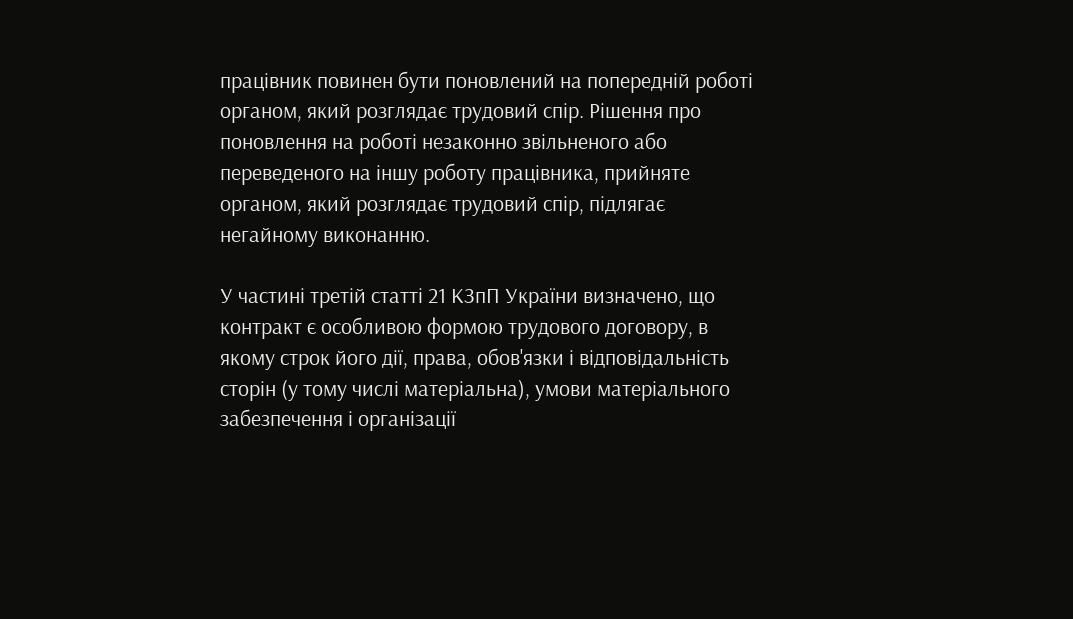працівник повинен бути поновлений на попередній роботі органом, який розглядає трудовий спір. Рішення про поновлення на роботі незаконно звільненого або переведеного на іншу роботу працівника, прийняте органом, який розглядає трудовий спір, підлягає негайному виконанню.

У частині третій статті 21 КЗпП України визначено, що контракт є особливою формою трудового договору, в якому строк його дії, права, обов'язки і відповідальність сторін (у тому числі матеріальна), умови матеріального забезпечення і організації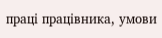праці працівника, умови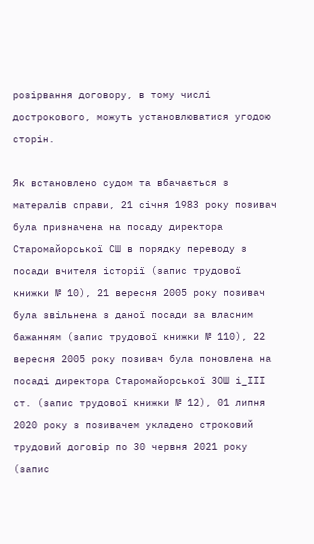розірвання договору, в тому числі дострокового, можуть установлюватися угодою сторін.

Як встановлено судом та вбачається з матералів справи, 21 січня 1983 року позивач була призначена на посаду директора Старомайорської СШ в порядку переводу з посади вчителя історії (запис трудової книжки № 10), 21 вересня 2005 року позивач була звільнена з даної посади за власним бажанням (запис трудової книжки № 110), 22 вересня 2005 року позивач була поновлена на посаді директора Старомайорської ЗОШ і_ІІІ ст. (запис трудової книжки № 12), 01 липня 2020 року з позивачем укладено строковий трудовий договір по 30 червня 2021 року (запис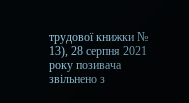трудової книжки № 13), 28 серпня 2021 року позивача звільнено з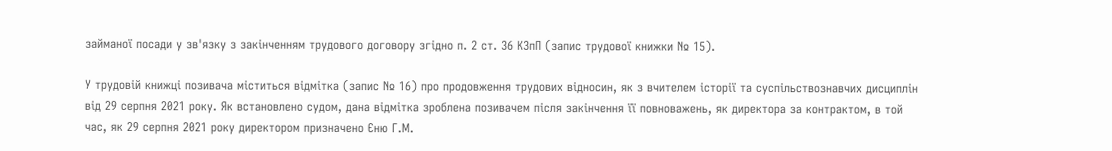займаної посади у зв'язку з закінченням трудового договору згідно п. 2 ст. 36 КЗпП (запис трудової книжки № 15).

У трудовій книжці позивача міститься відмітка (запис № 16) про продовження трудових відносин, як з вчителем історії та суспільствознавчих дисциплін від 29 серпня 2021 року. Як встановлено судом, дана відмітка зроблена позивачем після закінчення її повноважень, як директора за контрактом, в той час, як 29 серпня 2021 року директором призначено Єню Г.М.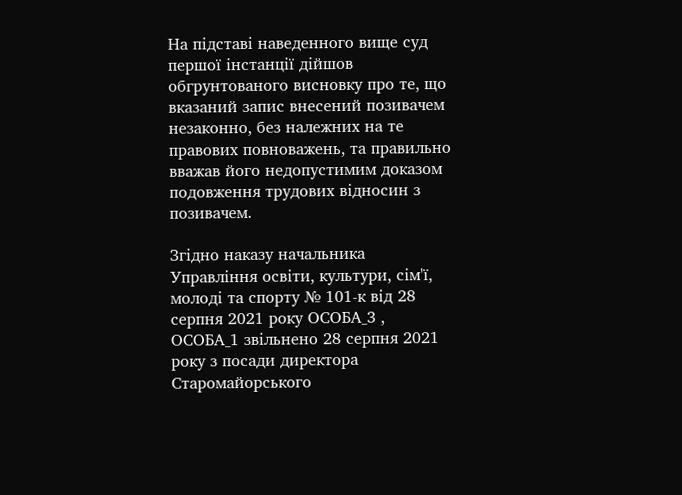На підставі наведенного вище суд першої інстанції дійшов обгрунтованого висновку про те, що вказаний запис внесений позивачем незаконно, без належних на те правових повноважень, та правильно вважав його недопустимим доказом подовження трудових відносин з позивачем.

Згідно наказу начальника Управління освіти, культури, сім'ї, молоді та спорту № 101-к від 28 серпня 2021 року ОСОБА_3 , ОСОБА_1 звільнено 28 серпня 2021 року з посади директора Старомайорського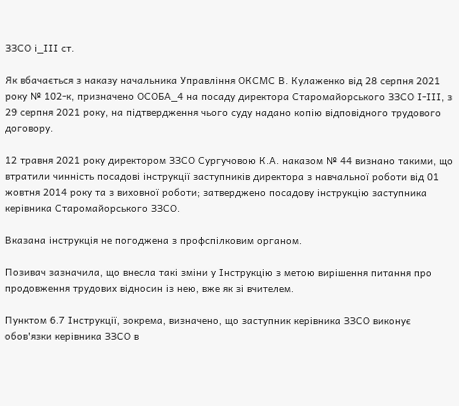ЗЗСО і_ІІІ ст.

Як вбачається з наказу начальника Управління ОКСМС В. Кулаженко від 28 серпня 2021 року № 102-к, призначено ОСОБА_4 на посаду директора Старомайорського ЗЗСО І-ІІІ, з 29 серпня 2021 року, на підтвердження чього суду надано копію відповідного трудового договору.

12 травня 2021 року директором ЗЗСО Сургучовою К.А. наказом № 44 визнано такими, що втратили чинність посадові інструкції заступників директора з навчальної роботи від 01 жовтня 2014 року та з виховної роботи; затверджено посадову інструкцію заступника керівника Старомайорського ЗЗСО.

Вказана інструкція не погоджена з профспілковим органом.

Позивач зазначила, що внесла такі зміни у Інструкцію з метою вирішення питання про продовження трудових відносин із нею, вже як зі вчителем.

Пунктом 6.7 Інструкції, зокрема, визначено, що заступник керівника ЗЗСО виконує обов'язки керівника ЗЗСО в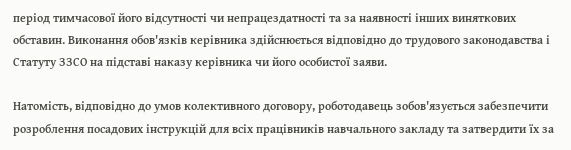період тимчасової його відсутності чи непрацездатності та за наявності інших виняткових обставин. Виконання обов'язків керівника здійснюється відповідно до трудового законодавства і Статуту ЗЗСО на підставі наказу керівника чи його особистої заяви.

Натомість, відповідно до умов колективного договору, роботодавець зобов'язується забезпечити розроблення посадових інструкцій для всіх працівників навчального закладу та затвердити їх за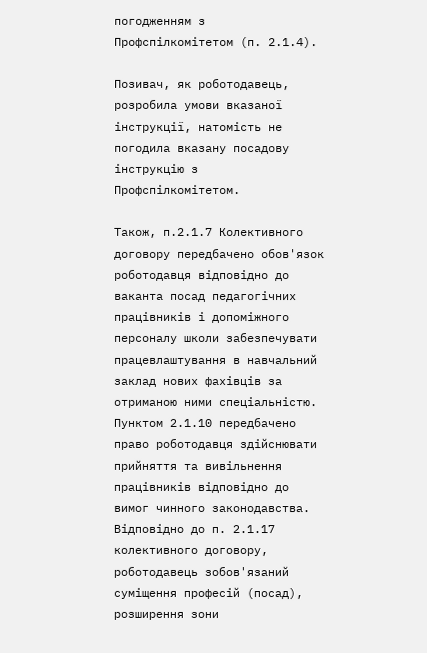погодженням з Профспілкомітетом (п. 2.1.4).

Позивач, як роботодавець, розробила умови вказаної інструкції, натомість не погодила вказану посадову інструкцію з Профспілкомітетом.

Також, п.2.1.7 Колективного договору передбачено обов'язок роботодавця відповідно до ваканта посад педагогічних працівників і допоміжного персоналу школи забезпечувати працевлаштування в навчальний заклад нових фахівців за отриманою ними спеціальністю. Пунктом 2.1.10 передбачено право роботодавця здійснювати прийняття та вивільнення працівників відповідно до вимог чинного законодавства. Відповідно до п. 2.1.17 колективного договору, роботодавець зобов'язаний суміщення професій (посад), розширення зони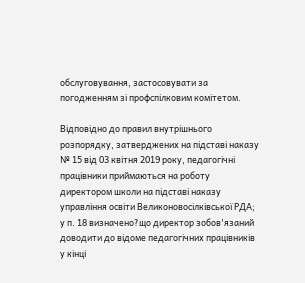обслуговування, застосовувати за погодженням зі профспілковим комітетом.

Відповідно до правил внутрішнього розпорядку, затверджених на підставі наказу № 15 від 03 квітня 2019 року, педагогічні працівники приймаються на роботу директором школи на підставі наказу управління освіти Великоновосілківської РДА; у п. 18 визначено?що директор зобов'язаний доводити до відоме педагогічних працівників у кінці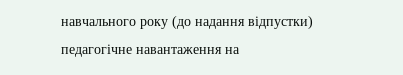навчального року (до надання відпустки) педагогічне навантаження на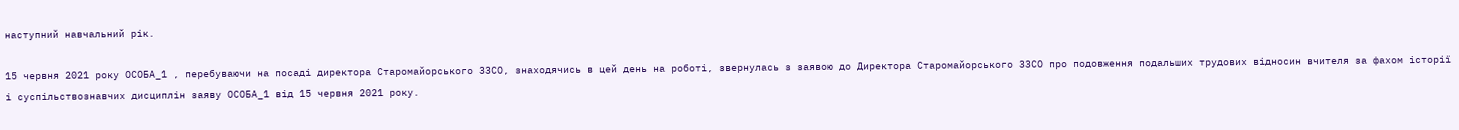наступний навчальний рік.

15 червня 2021 року ОСОБА_1 , перебуваючи на посаді директора Старомайорського ЗЗСО, знаходячись в цей день на роботі, звернулась з заявою до Директора Старомайорського ЗЗСО про подовження подальших трудових відносин вчителя за фахом історії і суспільствознавчих дисциплін заяву ОСОБА_1 від 15 червня 2021 року.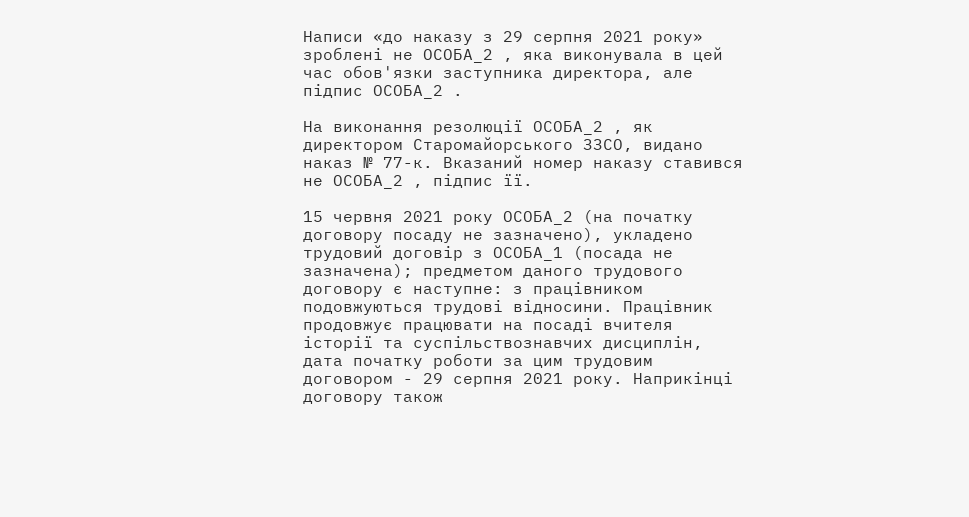Написи «до наказу з 29 серпня 2021 року» зроблені не ОСОБА_2 , яка виконувала в цей час обов'язки заступника директора, але підпис ОСОБА_2 .

На виконання резолюції ОСОБА_2 , як директором Старомайорського ЗЗСО, видано наказ № 77-к. Вказаний номер наказу ставився не ОСОБА_2 , підпис її.

15 червня 2021 року ОСОБА_2 (на початку договору посаду не зазначено), укладено трудовий договір з ОСОБА_1 (посада не зазначена); предметом даного трудового договору є наступне: з працівником подовжуються трудові відносини. Працівник продовжує працювати на посаді вчителя історії та суспільствознавчих дисциплін, дата початку роботи за цим трудовим договором - 29 серпня 2021 року. Наприкінці договору також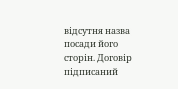відсутня назва посади його сторін. Договір підписаний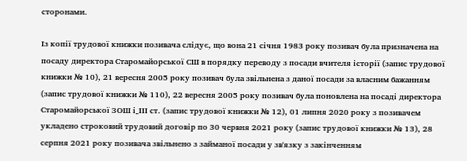сторонами.

Із копії трудової книжки позивача слідує, що вона 21 січня 1983 року позивач була призначена на посаду директора Старомайорської СШ в порядку переводу з посади вчителя історії (запис трудової книжки № 10), 21 вересня 2005 року позивач була звільнена з даної посади за власним бажанням (запис трудової книжки № 110), 22 вересня 2005 року позивач була поновлена на посаді директора Старомайорської ЗОШ і_ІІІ ст. (запис трудової книжки № 12), 01 липня 2020 року з позивачем укладено строковий трудовий договір по 30 червня 2021 року (запис трудової книжки № 13), 28 серпня 2021 року позивача звільнено з займаної посади у зв'язку з закінченням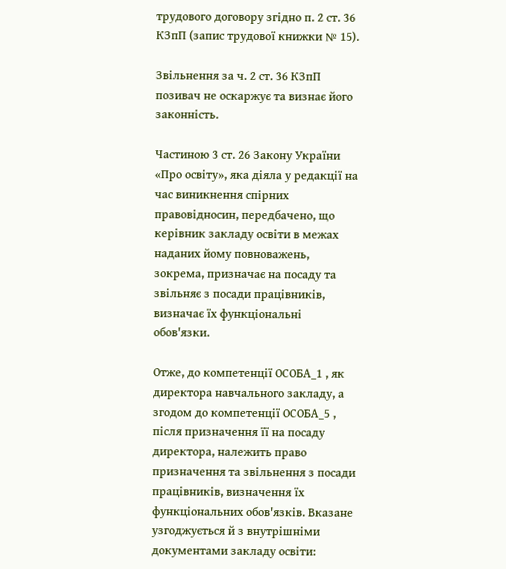трудового договору згідно п. 2 ст. 36 КЗпП (запис трудової книжки № 15).

Звільнення за ч. 2 ст. 36 КЗпП позивач не оскаржує та визнає його законність.

Частиною 3 ст. 26 Закону України «Про освіту», яка діяла у редакції на час виникнення спірних правовідносин, передбачено, що керівник закладу освіти в межах наданих йому повноважень, зокрема, призначає на посаду та звільняє з посади працівників, визначає їх функціональні обов'язки.

Отже, до компетенції ОСОБА_1 , як директора навчального закладу, а згодом до компетенції ОСОБА_5 , після призначення її на посаду директора, належить право призначення та звільнення з посади працівників, визначення їх функціональних обов'язків. Вказане узгоджується й з внутрішніми документами закладу освіти: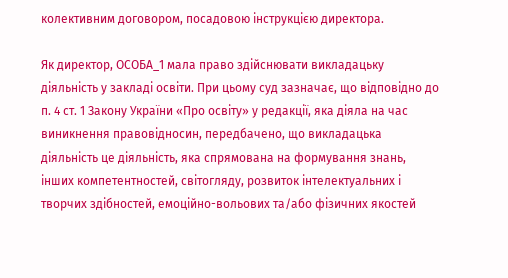колективним договором, посадовою інструкцією директора.

Як директор, ОСОБА_1 мала право здійснювати викладацьку діяльність у закладі освіти. При цьому суд зазначає, що відповідно до п. 4 ст. 1 Закону України «Про освіту» у редакції, яка діяла на час виникнення правовідносин, передбачено, що викладацька діяльність це діяльність, яка спрямована на формування знань, інших компетентностей, світогляду, розвиток інтелектуальних і творчих здібностей, емоційно-вольових та/або фізичних якостей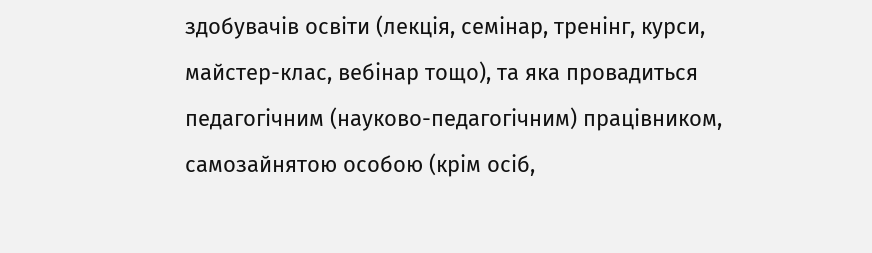здобувачів освіти (лекція, семінар, тренінг, курси, майстер-клас, вебінар тощо), та яка провадиться педагогічним (науково-педагогічним) працівником, самозайнятою особою (крім осіб,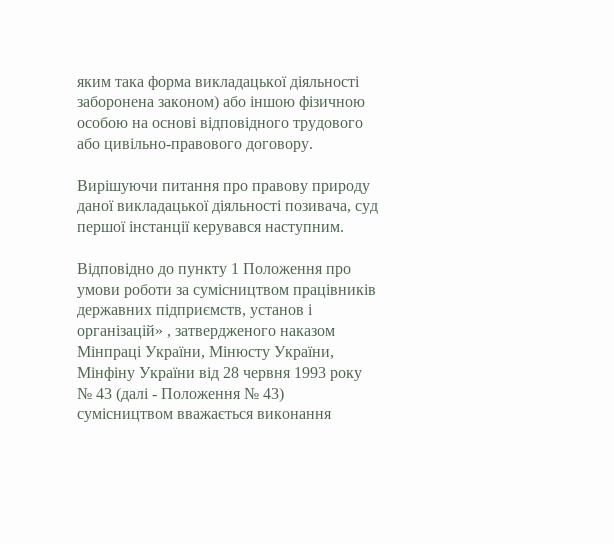яким така форма викладацької діяльності заборонена законом) або іншою фізичною особою на основі відповідного трудового або цивільно-правового договору.

Вирішуючи питання про правову природу даної викладацької діяльності позивача, суд першої інстанції керувався наступним.

Відповідно до пункту 1 Положення про умови роботи за сумісництвом працівників державних підприємств, установ і організацій» , затвердженого наказом Мінпраці України, Мінюсту України, Мінфіну України від 28 червня 1993 року № 43 (далі - Положення № 43) сумісництвом вважається виконання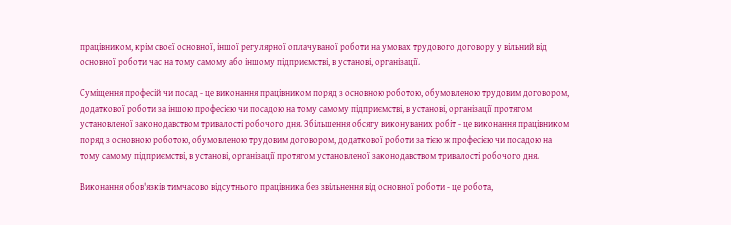працівником, крім своєї основної, іншої регулярної оплачуваної роботи на умовах трудового договору у вільний від основної роботи час на тому самому або іншому підприємстві, в установі, організації.

Суміщення професій чи посад - це виконання працівником поряд з основною роботою, обумовленою трудовим договором, додаткової роботи за іншою професією чи посадою на тому самому підприємстві, в установі, організації протягом установленої законодавством тривалості робочого дня. Збільшення обсягу виконуваних робіт - це виконання працівником поряд з основною роботою, обумовленою трудовим договором, додаткової роботи за тією ж професією чи посадою на тому самому підприємстві, в установі, організації протягом установленої законодавством тривалості робочого дня.

Виконання обов'язків тимчасово відсутнього працівника без звільнення від основної роботи - це робота,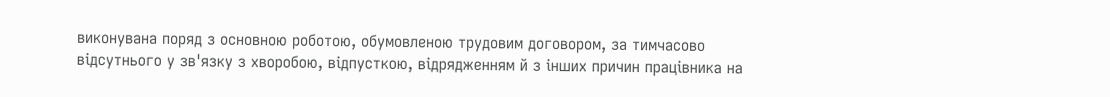виконувана поряд з основною роботою, обумовленою трудовим договором, за тимчасово відсутнього у зв'язку з хворобою, відпусткою, відрядженням й з інших причин працівника на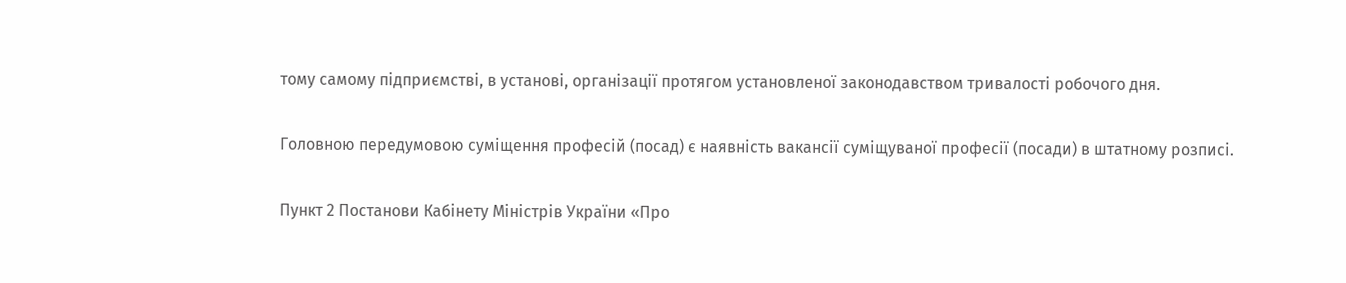тому самому підприємстві, в установі, організації протягом установленої законодавством тривалості робочого дня.

Головною передумовою суміщення професій (посад) є наявність вакансії суміщуваної професії (посади) в штатному розписі.

Пункт 2 Постанови Кабінету Міністрів України «Про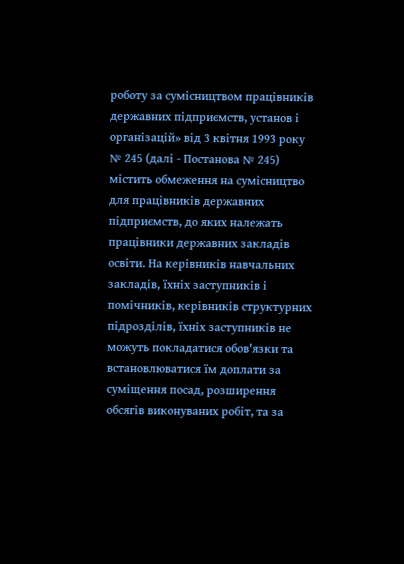роботу за сумісництвом працівників державних підприємств, установ і організацій» від 3 квітня 1993 року № 245 (далі - Постанова № 245) містить обмеження на сумісництво для працівників державних підприємств, до яких належать працівники державних закладів освіти. На керівників навчальних закладів, їхніх заступників і помічників, керівників структурних підрозділів, їхніх заступників не можуть покладатися обов'язки та встановлюватися їм доплати за суміщення посад, розширення обсягів виконуваних робіт, та за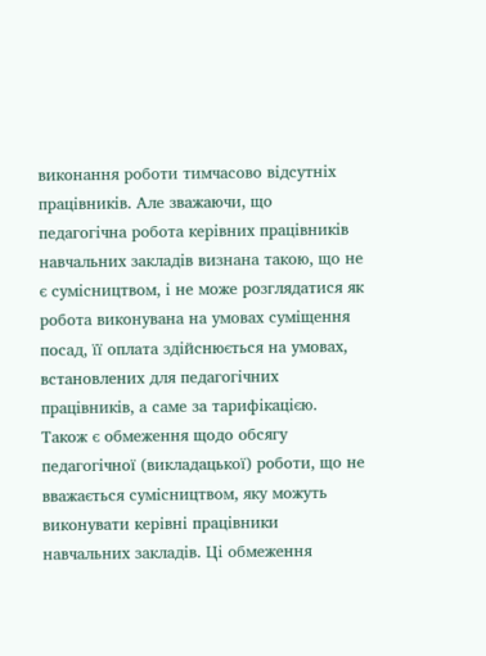виконання роботи тимчасово відсутніх працівників. Але зважаючи, що педагогічна робота керівних працівників навчальних закладів визнана такою, що не є сумісництвом, і не може розглядатися як робота виконувана на умовах суміщення посад, її оплата здійснюється на умовах, встановлених для педагогічних працівників, а саме за тарифікацією. Також є обмеження щодо обсягу педагогічної (викладацької) роботи, що не вважається сумісництвом, яку можуть виконувати керівні працівники навчальних закладів. Ці обмеження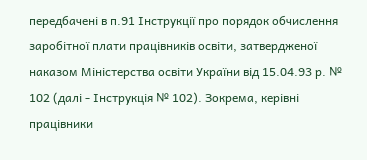передбачені в п.91 Інструкції про порядок обчислення заробітної плати працівників освіти, затвердженої наказом Міністерства освіти України від 15.04.93 р. № 102 (далі - Інструкція № 102). Зокрема, керівні працівники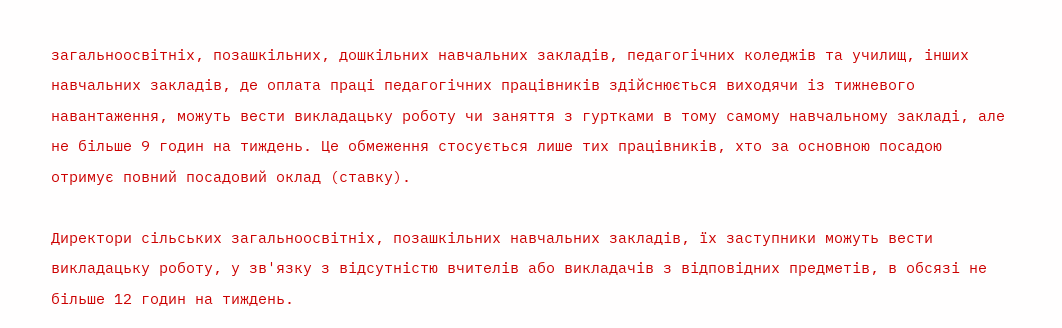загальноосвітніх, позашкільних, дошкільних навчальних закладів, педагогічних коледжів та училищ, інших навчальних закладів, де оплата праці педагогічних працівників здійснюється виходячи із тижневого навантаження, можуть вести викладацьку роботу чи заняття з гуртками в тому самому навчальному закладі, але не більше 9 годин на тиждень. Це обмеження стосується лише тих працівників, хто за основною посадою отримує повний посадовий оклад (ставку).

Директори сільських загальноосвітніх, позашкільних навчальних закладів, їх заступники можуть вести викладацьку роботу, у зв'язку з відсутністю вчителів або викладачів з відповідних предметів, в обсязі не більше 12 годин на тиждень.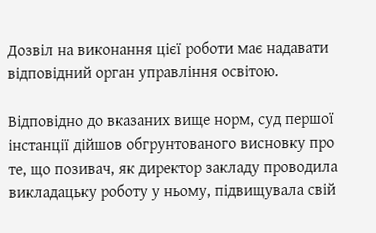Дозвіл на виконання цієї роботи має надавати відповідний орган управління освітою.

Відповідно до вказаних вище норм, суд першої інстанції дійшов обгрунтованого висновку про те, що позивач, як директор закладу проводила викладацьку роботу у ньому, підвищувала свій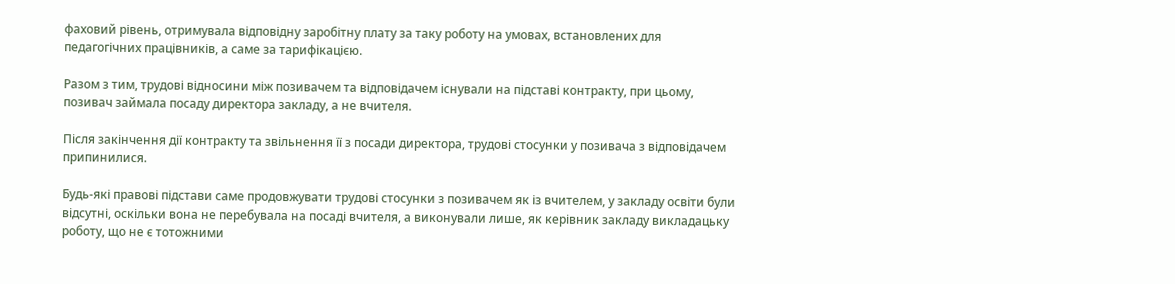фаховий рівень, отримувала відповідну заробітну плату за таку роботу на умовах, встановлених для педагогічних працівників, а саме за тарифікацією.

Разом з тим, трудові відносини між позивачем та відповідачем існували на підставі контракту, при цьому, позивач займала посаду директора закладу, а не вчителя.

Після закінчення дії контракту та звільнення її з посади директора, трудові стосунки у позивача з відповідачем припинилися.

Будь-які правові підстави саме продовжувати трудові стосунки з позивачем як із вчителем, у закладу освіти були відсутні, оскільки вона не перебувала на посаді вчителя, а виконували лише, як керівник закладу викладацьку роботу, що не є тотожними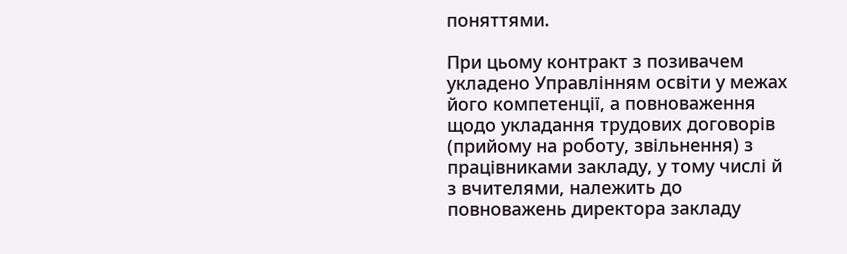поняттями.

При цьому контракт з позивачем укладено Управлінням освіти у межах його компетенції, а повноваження щодо укладання трудових договорів (прийому на роботу, звільнення) з працівниками закладу, у тому числі й з вчителями, належить до повноважень директора закладу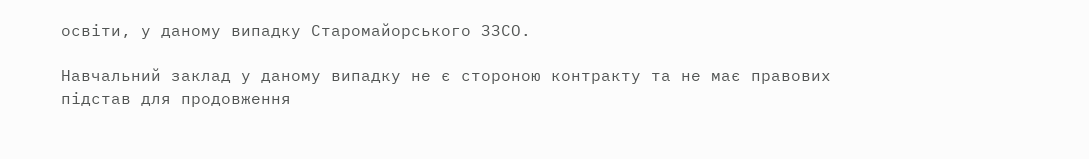освіти, у даному випадку Старомайорського ЗЗСО.

Навчальний заклад у даному випадку не є стороною контракту та не має правових підстав для продовження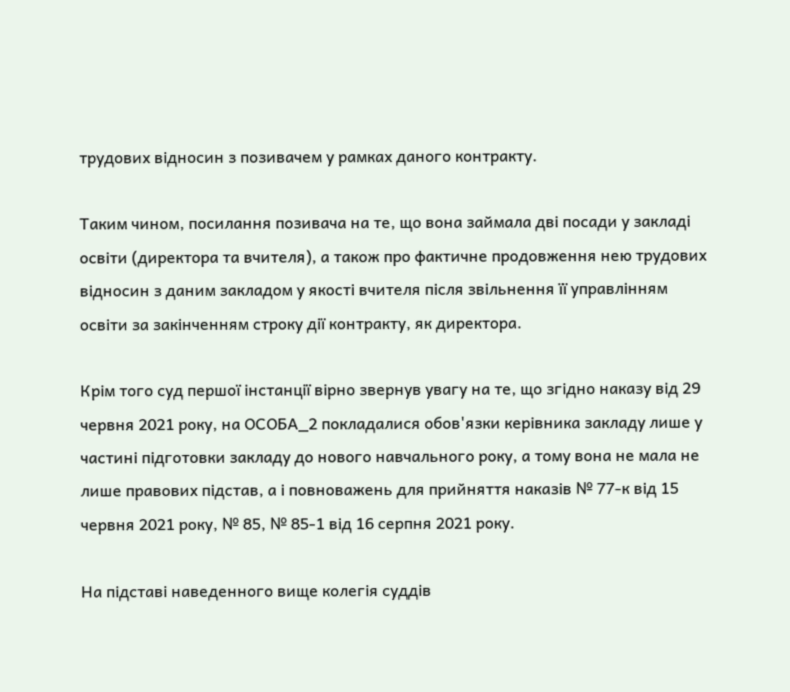трудових відносин з позивачем у рамках даного контракту.

Таким чином, посилання позивача на те, що вона займала дві посади у закладі освіти (директора та вчителя), а також про фактичне продовження нею трудових відносин з даним закладом у якості вчителя після звільнення її управлінням освіти за закінченням строку дії контракту, як директора.

Крім того суд першої інстанції вірно звернув увагу на те, що згідно наказу від 29 червня 2021 року, на ОСОБА_2 покладалися обов'язки керівника закладу лише у частині підготовки закладу до нового навчального року, а тому вона не мала не лише правових підстав, а і повноважень для прийняття наказів № 77-к від 15 червня 2021 року, № 85, № 85-1 від 16 серпня 2021 року.

На підставі наведенного вище колегія суддів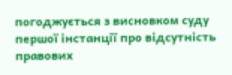погоджується з висновком суду першої інстанції про відсутність правових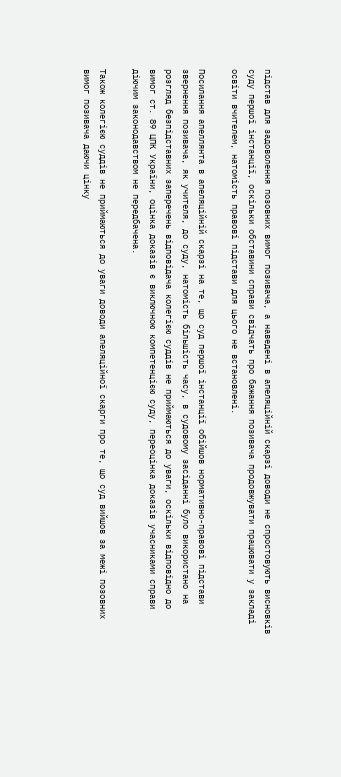підстав для задоволення позовних вимог позивача, а наведені в апеляційній скарзі доводи не спростовують висновків суду першої інстанції, оскільки обставини справи свідчать про бажання позивача продовжувати працювати у закладі освіти вчителем, натомість правові підстави для цього не встановлені.

Посилання апеллянта в апеляційній скарзі на те, що суд першої інстанції обійшов нормативно-правові підстави звернення позивача, як учителя, до суду, натомість більшість часу, в судовому засіданні було використано на розгляд безпідставних заперечень відповідача колегією суддів не приймаються до уваги, оскільки відповідно до вимог ст. 89 ЦПК України, оцінка доказів є виключною компетенцією суду, переоцінка доказів учасниками справи діючим законодавством не передбачена.

Також колегією суддів не приймаються до уваги доводи апеляційної скарги про те, що суд вийшов за межі позовних вимог позивача даючи цінку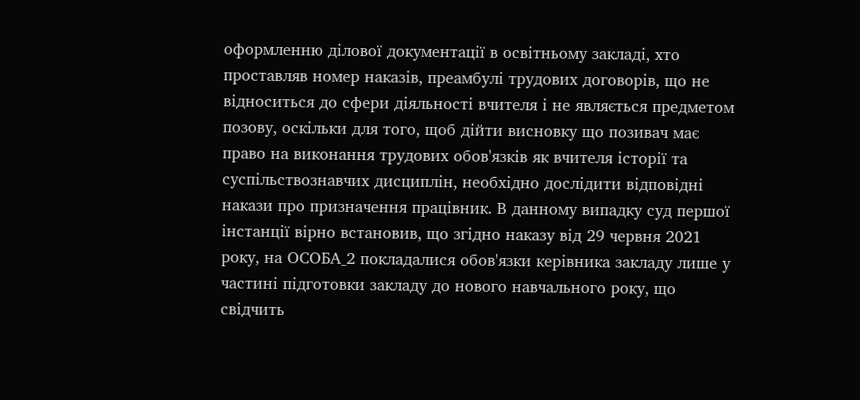оформленню ділової документації в освітньому закладі, хто проставляв номер наказів, преамбулі трудових договорів, що не відноситься до сфери діяльності вчителя і не являється предметом позову, оскільки для того, щоб дійти висновку що позивач має право на виконання трудових обов'язків як вчителя історії та суспільствознавчих дисциплін, необхідно дослідити відповідні накази про призначення працівник. В данному випадку суд першої інстанції вірно встановив, що згідно наказу від 29 червня 2021 року, на ОСОБА_2 покладалися обов'язки керівника закладу лише у частині підготовки закладу до нового навчального року, що свідчить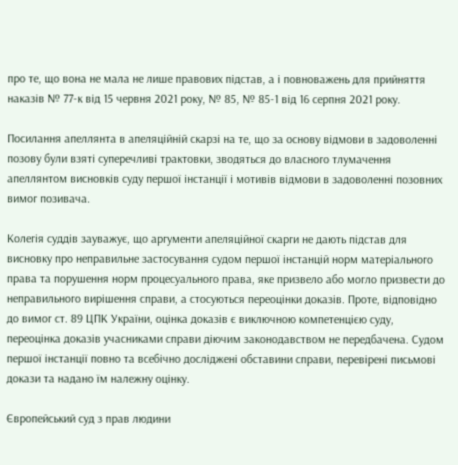про те, що вона не мала не лише правових підстав, а і повноважень для прийняття наказів № 77-к від 15 червня 2021 року, № 85, № 85-1 від 16 серпня 2021 року.

Посилання апеллянта в апеляційній скарзі на те, що за основу відмови в задоволенні позову були взяті суперечливі трактовки, зводяться до власного тлумачення апеллянтом висновків суду першої інстанції і мотивів відмови в задоволенні позовних вимог позивача.

Колегія суддів зауважує, що аргументи апеляційної скарги не дають підстав для висновку про неправильне застосування судом першої інстанцій норм матеріального права та порушення норм процесуального права, яке призвело або могло призвести до неправильного вирішення справи, а стосуються переоцінки доказів. Проте, відповідно до вимог ст. 89 ЦПК України, оцінка доказів є виключною компетенцією суду, переоцінка доказів учасниками справи діючим законодавством не передбачена. Судом першої інстанції повно та всебічно досліджені обставини справи, перевірені письмові докази та надано їм належну оцінку.

Європейський суд з прав людини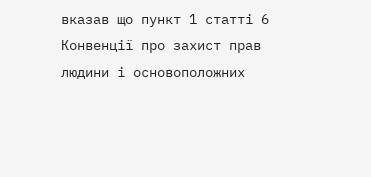вказав що пункт 1 статті 6 Конвенції про захист прав людини і основоположних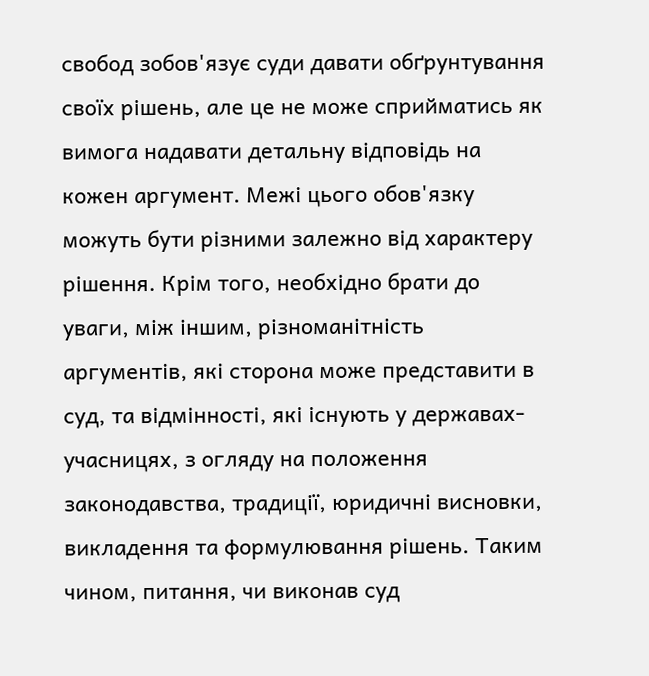свобод зобов'язує суди давати обґрунтування своїх рішень, але це не може сприйматись як вимога надавати детальну відповідь на кожен аргумент. Межі цього обов'язку можуть бути різними залежно від характеру рішення. Крім того, необхідно брати до уваги, між іншим, різноманітність аргументів, які сторона може представити в суд, та відмінності, які існують у державах-учасницях, з огляду на положення законодавства, традиції, юридичні висновки, викладення та формулювання рішень. Таким чином, питання, чи виконав суд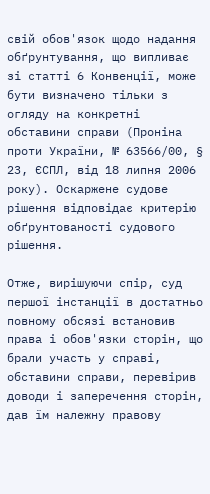свій обов'язок щодо надання обґрунтування, що випливає зі статті 6 Конвенції, може бути визначено тільки з огляду на конкретні обставини справи (Проніна проти України, № 63566/00, § 23, ЄСПЛ, від 18 липня 2006 року). Оскаржене судове рішення відповідає критерію обґрунтованості судового рішення.

Отже, вирішуючи спір, суд першої інстанції в достатньо повному обсязі встановив права і обов'язки сторін, що брали участь у справі, обставини справи, перевірив доводи і заперечення сторін, дав їм належну правову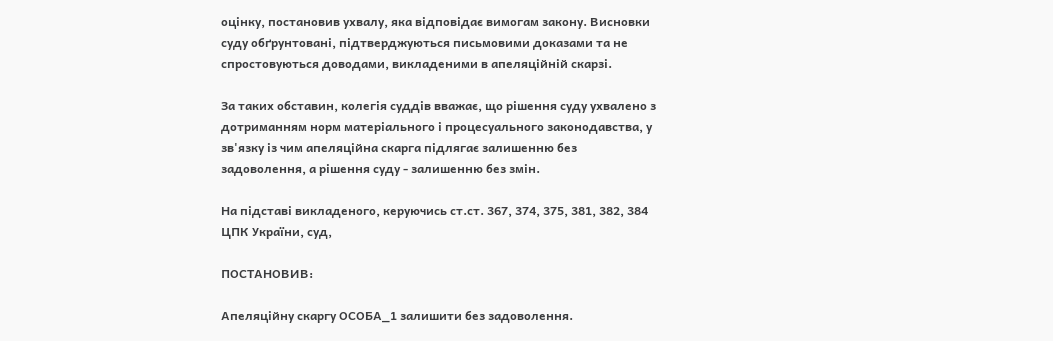оцінку, постановив ухвалу, яка відповідає вимогам закону. Висновки суду обґрунтовані, підтверджуються письмовими доказами та не спростовуються доводами, викладеними в апеляційній скарзі.

За таких обставин, колегія суддів вважає, що рішення суду ухвалено з дотриманням норм матеріального і процесуального законодавства, у зв'язку із чим апеляційна скарга підлягає залишенню без задоволення, а рішення суду - залишенню без змін.

На підставі викладеного, керуючись ст.ст. 367, 374, 375, 381, 382, 384 ЦПК України, суд,

ПОСТАНОВИВ:

Апеляційну скаргу ОСОБА_1 залишити без задоволення.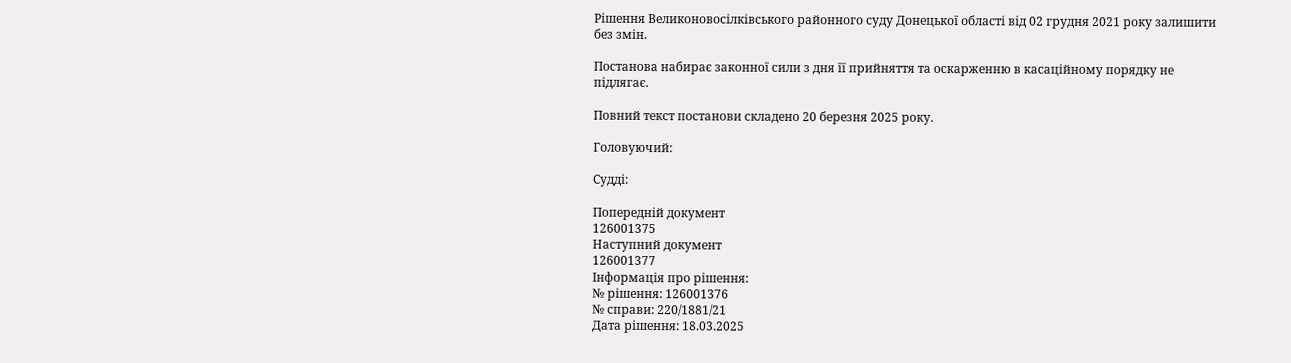Рішення Великоновосілківського районного суду Донецької області від 02 грудня 2021 року залишити без змін.

Постанова набирає законної сили з дня її прийняття та оскарженню в касаційному порядку не підлягає.

Повний текст постанови складено 20 березня 2025 року.

Головуючий:

Судді:

Попередній документ
126001375
Наступний документ
126001377
Інформація про рішення:
№ рішення: 126001376
№ справи: 220/1881/21
Дата рішення: 18.03.2025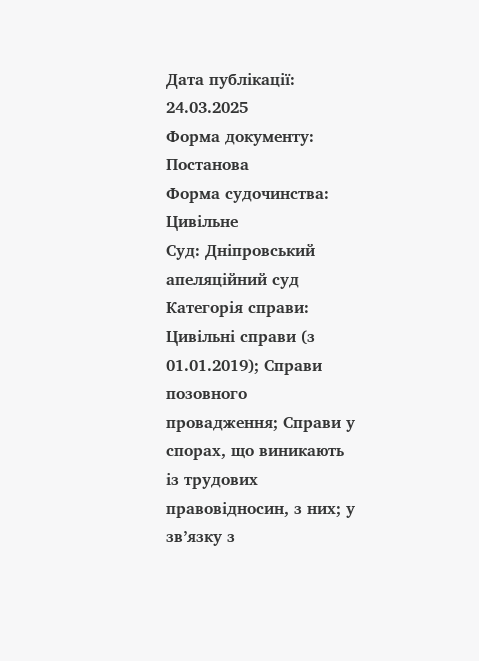Дата публікації: 24.03.2025
Форма документу: Постанова
Форма судочинства: Цивільне
Суд: Дніпровський апеляційний суд
Категорія справи: Цивільні справи (з 01.01.2019); Справи позовного провадження; Справи у спорах, що виникають із трудових правовідносин, з них; у зв’язку з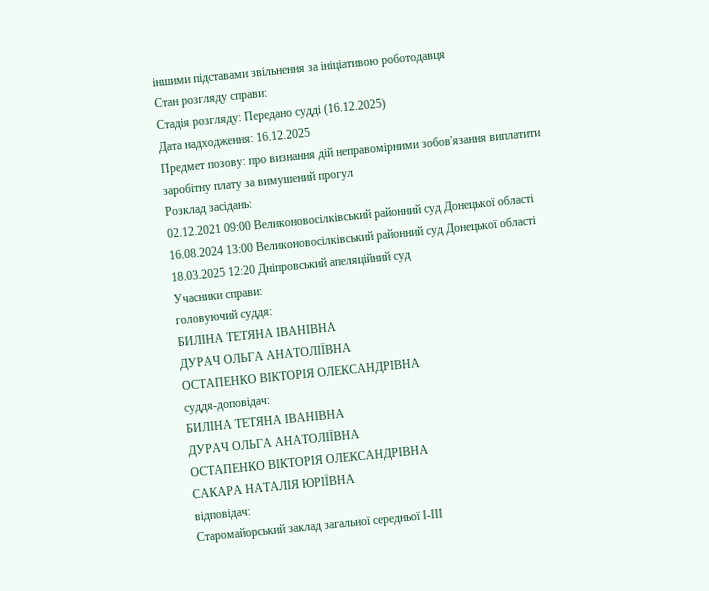іншими підставами звільнення за ініціативою роботодавця
Стан розгляду справи:
Стадія розгляду: Передано судді (16.12.2025)
Дата надходження: 16.12.2025
Предмет позову: про визнання дій неправомірними зобов'язання виплатити заробітну плату за вимушений прогул
Розклад засідань:
02.12.2021 09:00 Великоновосілківський районний суд Донецької області
16.08.2024 13:00 Великоновосілківський районний суд Донецької області
18.03.2025 12:20 Дніпровський апеляційний суд
Учасники справи:
головуючий суддя:
БИЛІНА ТЕТЯНА ІВАНІВНА
ДУРАЧ ОЛЬГА АНАТОЛІЇВНА
ОСТАПЕНКО ВІКТОРІЯ ОЛЕКСАНДРІВНА
суддя-доповідач:
БИЛІНА ТЕТЯНА ІВАНІВНА
ДУРАЧ ОЛЬГА АНАТОЛІЇВНА
ОСТАПЕНКО ВІКТОРІЯ ОЛЕКСАНДРІВНА
САКАРА НАТАЛІЯ ЮРІЇВНА
відповідач:
Старомайорський заклад загальної середньої І-ІІІ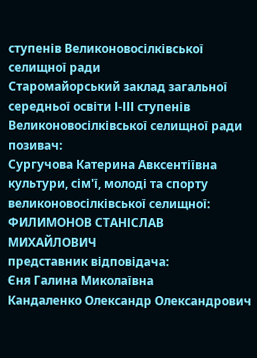ступенів Великоновосілківської селищної ради
Старомайорський заклад загальної середньої освіти І-ІІІ ступенів Великоновосілківської селищної ради
позивач:
Сургучова Катерина Авксентіївна
культури, сім'ї, молоді та спорту великоновосілківської селищної:
ФИЛИМОНОВ СТАНІСЛАВ МИХАЙЛОВИЧ
представник відповідача:
Єня Галина Миколаївна
Кандаленко Олександр Олександрович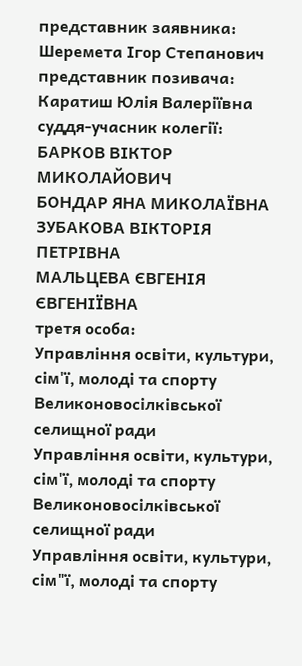представник заявника:
Шеремета Ігор Степанович
представник позивача:
Каратиш Юлія Валеріївна
суддя-учасник колегії:
БАРКОВ ВІКТОР МИКОЛАЙОВИЧ
БОНДАР ЯНА МИКОЛАЇВНА
ЗУБАКОВА ВІКТОРІЯ ПЕТРІВНА
МАЛЬЦЕВА ЄВГЕНІЯ ЄВГЕНІЇВНА
третя особа:
Управління освіти, культури, сім'ї, молоді та спорту Великоновосілківської селищної ради
Управління освіти, культури, сім'ї, молоді та спорту Великоновосілківської селищної ради
Управління освіти, культури, сім"ї, молоді та спорту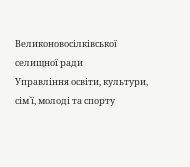Великоновосілківської селищної ради
Управління освіти, культури, сім`ї, молоді та спорту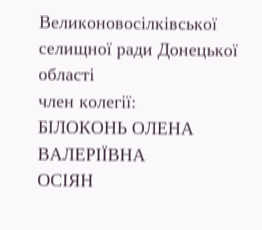Великоновосілківської селищної ради Донецької області
член колегії:
БІЛОКОНЬ ОЛЕНА ВАЛЕРІЇВНА
ОСІЯН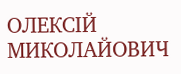ОЛЕКСІЙ МИКОЛАЙОВИЧ